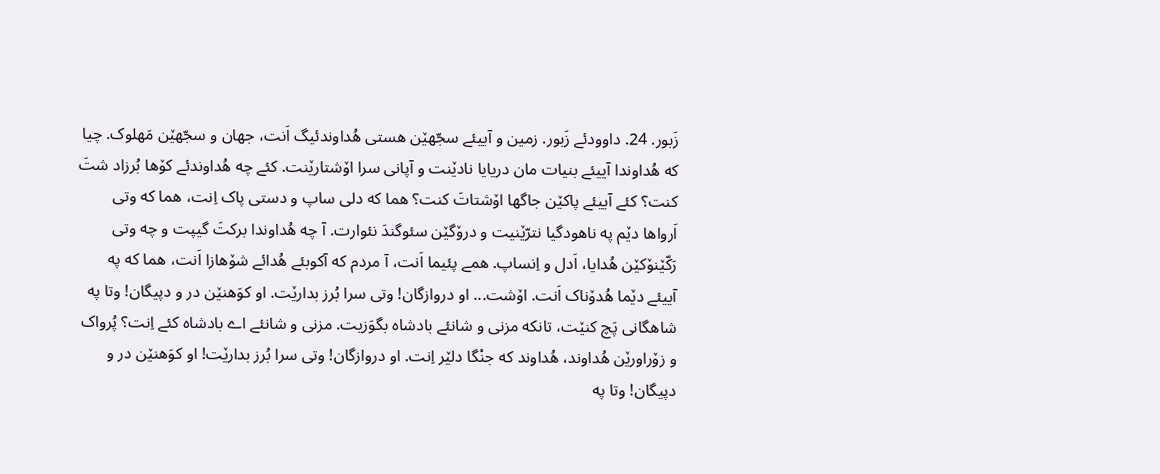زَبور. 24. داوودئے زَبور. زمین و آییئے سجّهێن هستی هُداوندئیگ اَنت، جهان و سجّهێن مَهلوک. چیا که هُداوندا آییئے بنیات مان دریایا نادێنت و آپانی سرا اۆشتارێنت. کئے چه هُداوندئے کۆها بُرزاد شتَ کنت؟ کئے آییئے پاکێن جاگها اۆشتاتَ کنت؟ هما که دلی ساپ و دستی پاک اِنت، هما که وتی اَرواها دێم په ناهودگیا نترّێنیت و درۆگێن سئوگندَ نئوارت. آ چه هُداوندا برکتَ گیپت و چه وتی رَکّێنۆکێن هُدایا، اَدل و اِنساپ. همے پئیما اَنت، آ مردم که آکوبئے هُدائے شۆهازا اَنت، هما که په آییئے دێما هُدۆناک اَنت. اۆشت... او دروازگان! وتی سرا بُرز بدارێت. او کوَهنێن در و دپیگان! وتا په شاهگانی پَچ کنێت، تانکه مزنی و شانئے بادشاه بگوَزیت. مزنی و شانئے اے بادشاه کئے اِنت؟ پُرواک و زۆراورێن هُداوند، هُداوند که جنْگا دلێر اِنت. او دروازگان! وتی سرا بُرز بدارێت! او کوَهنێن در و دپیگان! وتا په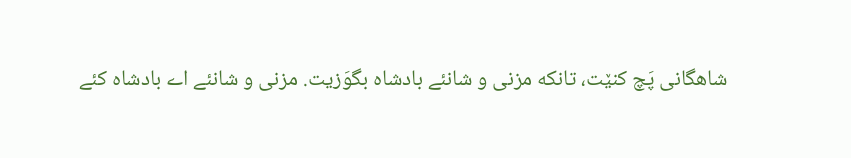شاهگانی پَچ کنێت، تانکه مزنی و شانئے بادشاه بگوَزیت. مزنی و شانئے اے بادشاه کئے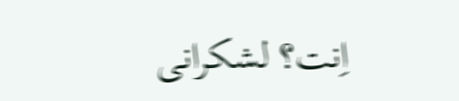اِنت؟ لشکرانی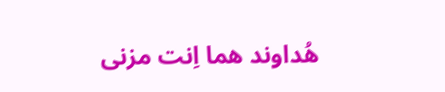هُداوند هما اِنت مزنی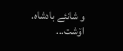و شانئے بادشاه. اۆشت...